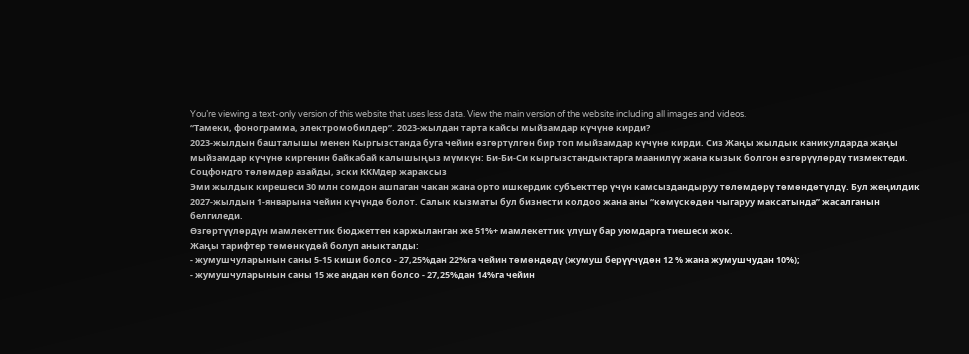You’re viewing a text-only version of this website that uses less data. View the main version of the website including all images and videos.
“Тамеки, фонограмма, электромобилдер”. 2023-жылдан тарта кайсы мыйзамдар күчүнө кирди?
2023-жылдын башталышы менен Кыргызстанда буга чейин өзгөртүлгөн бир топ мыйзамдар күчүнө кирди. Сиз Жаңы жылдык каникулдарда жаңы мыйзамдар күчүнө киргенин байкабай калышыңыз мүмкүн: Би-Би-Си кыргызстандыктарга маанилүү жана кызык болгон өзгөрүүлөрдү тизмектеди.
Соцфондго төлөмдөр азайды, эски ККМдер жараксыз
Эми жылдык кирешеси 30 млн сомдон ашпаган чакан жана орто ишкердик субъекттер үчүн камсыздандыруу төлөмдөрү төмөндөтүлдү. Бул жеңилдик 2027-жылдын 1-январына чейин күчүндө болот. Салык кызматы бул бизнести колдоо жана аны “көмүскөдөн чыгаруу максатында” жасалганын белгиледи.
Өзгөртүүлөрдүн мамлекеттик бюджеттен каржыланган же 51%+ мамлекеттик үлүшү бар уюмдарга тиешеси жок.
Жаңы тарифтер төмөнкүдөй болуп аныкталды:
- жумушчуларынын саны 5-15 киши болсо - 27,25%дан 22%га чейин төмөндөдү (жумуш берүүчүдөн 12 % жана жумушчудан 10%);
- жумушчуларынын саны 15 же андан көп болсо - 27,25%дан 14%га чейин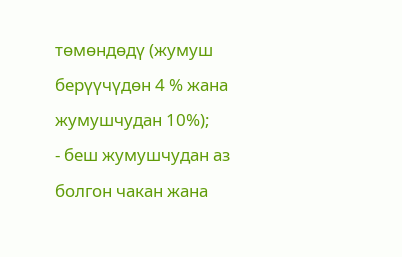төмөндөдү (жумуш берүүчүдөн 4 % жана жумушчудан 10%);
- беш жумушчудан аз болгон чакан жана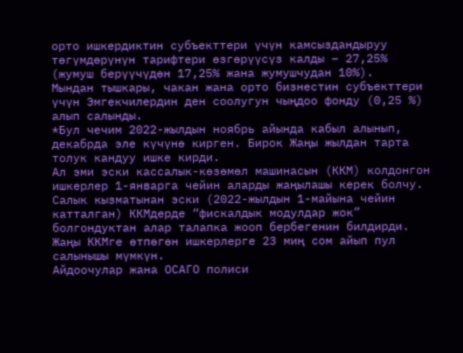орто ишкердиктин субъекттери үчүн камсыздандыруу төгүмдөрүнүн тарифтери өзгөрүүсүз калды – 27,25% (жумуш берүүчүдөн 17,25% жана жумушчудан 10%).
Мындан тышкары, чакан жана орто бизнестин субъекттери үчүн Эмгекчилердин ден соолугун чыңдоо фонду (0,25 %) алып салынды.
*Бул чечим 2022-жылдын ноябрь айында кабыл алынып, декабрда эле күчүнө кирген. Бирок Жаңы жылдан тарта толук кандуу ишке кирди.
Ал эми эски кассалык-көзөмөл машинасын (ККМ) колдонгон ишкерлер 1-январга чейин аларды жаңылашы керек болчу. Салык кызматынан эски (2022-жылдын 1-майына чейин катталган) ККМдерде “фискалдык модулдар жок” болгондуктан алар талапка жооп бербегенин билдирди. Жаңы ККМге өтпөгөн ишкерлерге 23 миң сом айып пул салынышы мүмкүн.
Айдоочулар жана ОСАГО полиси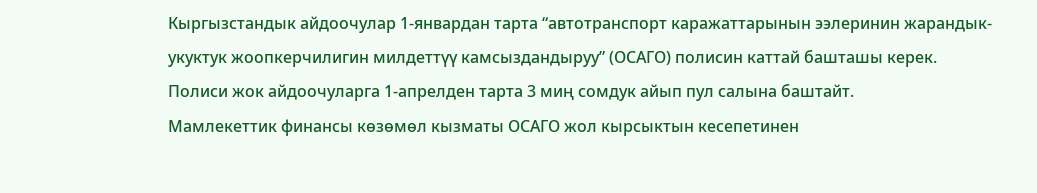Кыргызстандык айдоочулар 1-январдан тарта “автотранспорт каражаттарынын ээлеринин жарандык-укуктук жоопкерчилигин милдеттүү камсыздандыруу” (ОСАГО) полисин каттай башташы керек. Полиси жок айдоочуларга 1-апрелден тарта 3 миң сомдук айып пул салына баштайт.
Мамлекеттик финансы көзөмөл кызматы ОСАГО жол кырсыктын кесепетинен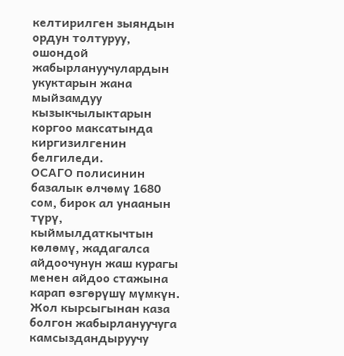келтирилген зыяндын ордун толтуруу, ошондой жабырлануучулардын укуктарын жана мыйзамдуу кызыкчылыктарын коргоо максатында киргизилгенин белгиледи.
ОСАГО полисинин базалык өлчөмү 1680 сом, бирок ал унаанын түрү, кыймылдаткычтын көлөмү, жадагалса айдоочунун жаш курагы менен айдоо стажына карап өзгөрүшү мүмкүн.
Жол кырсыгынан каза болгон жабырлануучуга камсыздандыруучу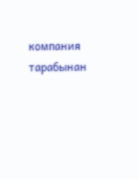компания тарабынан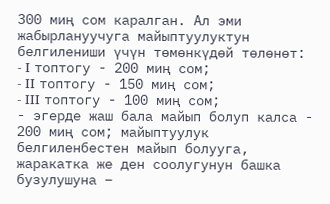300 миң сом каралган. Ал эми жабырлануучуга майыптуулуктун белгилениши үчүн төмөнкүдөй төлөнөт:
- I топтогу - 200 миң сом;
- II топтогу - 150 миң сом;
- III топтогу - 100 миң сом;
- эгерде жаш бала майып болуп калса - 200 миң сом; майыптуулук белгиленбестен майып болууга, жаракатка же ден соолугунун башка бузулушуна –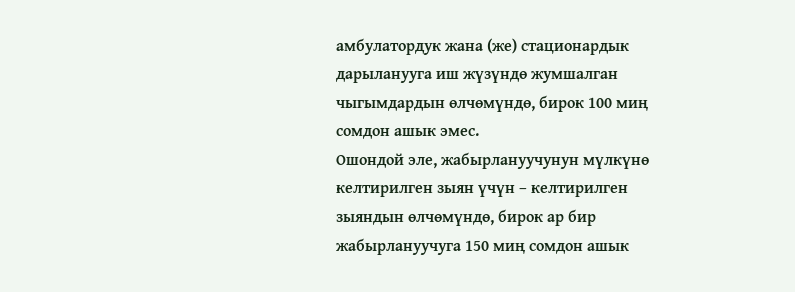амбулатордук жана (же) стационардык дарыланууга иш жүзүндө жумшалган чыгымдардын өлчөмүндө, бирок 100 миң сомдон ашык эмес.
Ошондой эле, жабырлануучунун мүлкүнө келтирилген зыян үчүн – келтирилген зыяндын өлчөмүндө, бирок ар бир жабырлануучуга 150 миң сомдон ашык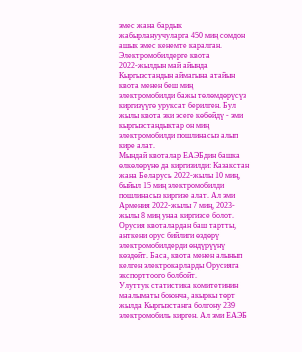эмес жана бардык жабырлануучуларга 450 миң сомдон ашык эмес кенемте каралган.
Электромобилдерге квота
2022-жылдын май айында Кыргызстандын аймагына атайын квота менен беш миң электромобилди бажы төлөмдөрүсүз киргизүүгө уруксат берилген. Бул жылы квота эки эсеге көбөйдү - эми кыргызстандыктар он миң электромобилди пошлинасыз алып кире алат.
Мындай квоталар ЕАЭБдин башка өлкөлөрүнө да киргизилди: Казакстан жана Беларусь 2022-жылы 10 миң, быйыл 15 миң электромобилди пошлинасыз киргизе алат. Ал эми Армения 2022-жылы 7 миң, 2023-жылы 8 миң унаа киргизсе болот.
Орусия квоталардан баш тартты, анткени орус бийлиги өздөрү электромобилдерди өндүрүүнү көздөйт. Баса, квота менен алынып келген электрокарларды Орусияга экспорттоого болбойт.
Улуттук статистика комитетинин маалыматы боюнча, акыркы төрт жылда Кыргызстанга болгону 239 электромобиль кирген. Ал эми ЕАЭБ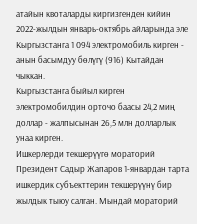атайын квоталарды киргизгенден кийин 2022-жылдын январь-октябрь айларында эле Кыргызстанга 1 094 электромобиль кирген - анын басымдуу бөлүгү (916) Кытайдан чыккан.
Кыргызстанга быйыл кирген электромобилдин орточо баасы 24,2 миң доллар - жалпысынан 26,5 млн долларлык унаа кирген.
Ишкерлерди текшерүүгө мораторий
Президент Садыр Жапаров 1-январдан тарта ишкердик субъекттерин текшерүүнү бир жылдык тыюу салган. Мындай мораторий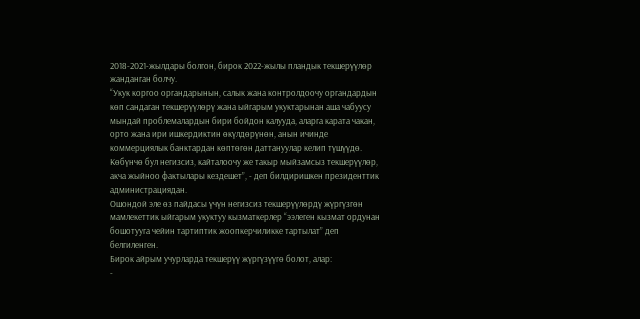2018-2021-жылдары болгон, бирок 2022-жылы пландык текшерүүлөр жанданган болчу.
“Укук коргоо органдарынын, салык жана контролдоочу органдардын көп сандаган текшерүүлөрү жана ыйгарым укуктарынан аша чабуусу мындай проблемалардын бири бойдон калууда, аларга карата чакан, орто жана ири ишкердиктин өкүлдөрүнөн, анын ичинде коммерциялык банктардан көптөгөн даттануулар келип түшүүдө. Көбүнчө бул негизсиз, кайталоочу же такыр мыйзамсыз текшерүүлөр, акча жыйноо фактылары кездешет”, - деп билдиришкен президенттик администрациядан.
Ошондой эле өз пайдасы үчүн негизсиз текшерүүлөрдү жүргүзгөн мамлекеттик ыйгарым укуктуу кызматкерлер “ээлеген кызмат ордунан бошотууга чейин тартиптик жоопкерчиликке тартылат” деп белгиленген.
Бирок айрым учурларда текшерүү жүргүзүүгө болот, алар:
-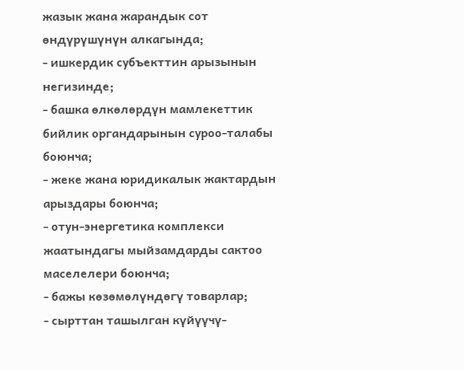жазык жана жарандык сот өндүрүшүнүн алкагында;
- ишкердик субъекттин арызынын негизинде;
- башка өлкөлөрдүн мамлекеттик бийлик органдарынын суроо-талабы боюнча;
- жеке жана юридикалык жактардын арыздары боюнча;
- отун-энергетика комплекси жаатындагы мыйзамдарды сактоо маселелери боюнча;
- бажы көзөмөлүндөгү товарлар;
- сырттан ташылган күйүүчү-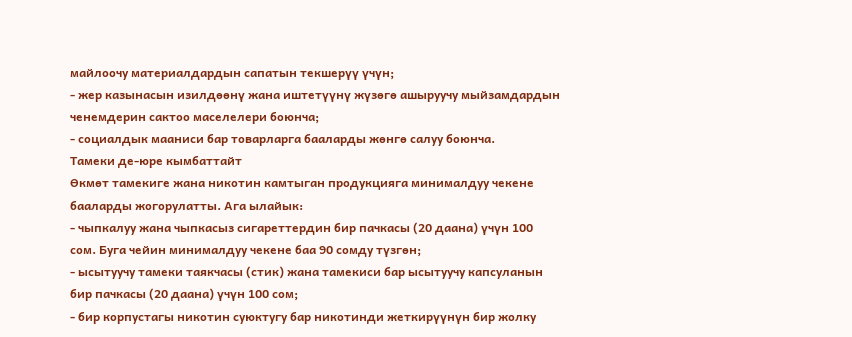майлоочу материалдардын сапатын текшерүү үчүн;
- жер казынасын изилдөөнү жана иштетүүнү жүзөгө ашыруучу мыйзамдардын ченемдерин сактоо маселелери боюнча;
- социалдык мааниси бар товарларга бааларды жөнгө салуу боюнча.
Тамеки де-юре кымбаттайт
Өкмөт тамекиге жана никотин камтыган продукцияга минималдуу чекене бааларды жогорулатты. Ага ылайык:
- чыпкалуу жана чыпкасыз сигареттердин бир пачкасы (20 даана) үчүн 100 сом. Буга чейин минималдуу чекене баа 90 сомду түзгөн;
- ысытуучу тамеки таякчасы (стик) жана тамекиси бар ысытуучу капсуланын бир пачкасы (20 даана) үчүн 100 сом;
- бир корпустагы никотин суюктугу бар никотинди жеткирүүнүн бир жолку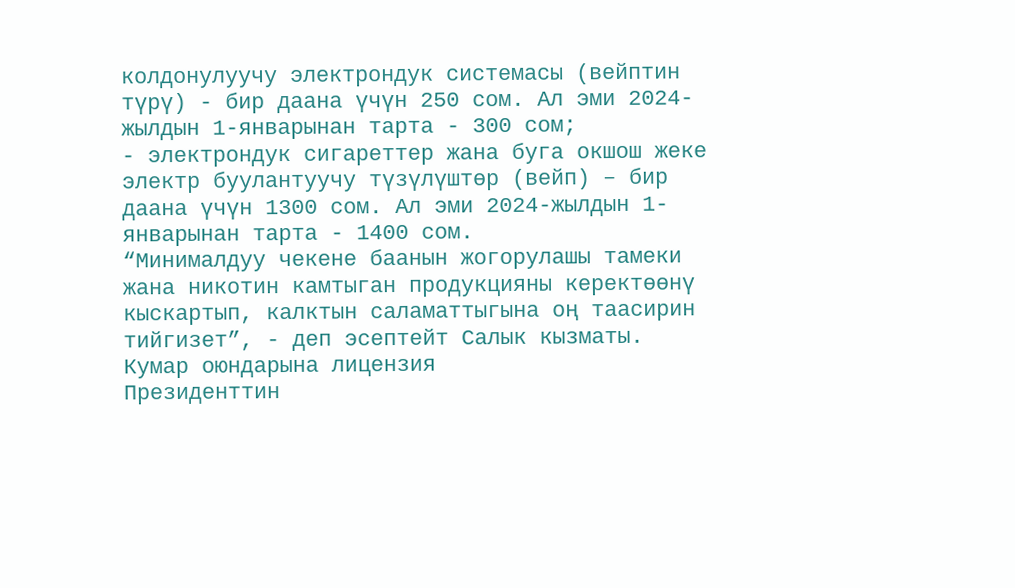колдонулуучу электрондук системасы (вейптин түрү) - бир даана үчүн 250 сом. Ал эми 2024-жылдын 1-январынан тарта - 300 сом;
- электрондук сигареттер жана буга окшош жеке электр буулантуучу түзүлүштөр (вейп) – бир даана үчүн 1300 сом. Ал эми 2024-жылдын 1-январынан тарта - 1400 сом.
“Минималдуу чекене баанын жогорулашы тамеки жана никотин камтыган продукцияны керектөөнү кыскартып, калктын саламаттыгына оң таасирин тийгизет”, - деп эсептейт Салык кызматы.
Кумар оюндарына лицензия
Президенттин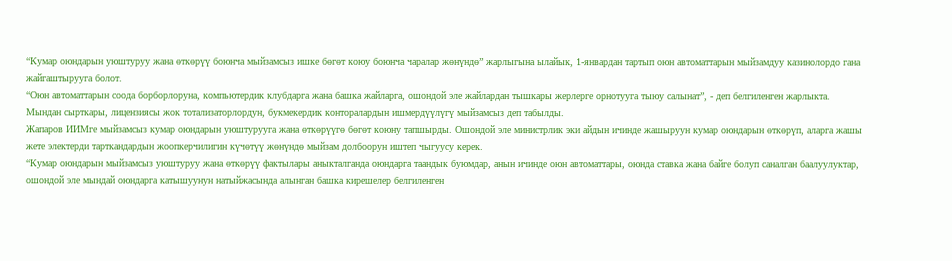“Кумар оюндарын уюштуруу жана өткөрүү боюнча мыйзамсыз ишке бөгөт коюу боюнча чаралар жөнүндө” жарлыгына ылайык, 1-январдан тартып оюн автоматтарын мыйзамдуу казинолордо гана жайгаштырууга болот.
“Оюн автоматтарын соода борборлоруна, компьютердик клубдарга жана башка жайларга, ошондой эле жайлардан тышкары жерлерге орнотууга тыюу салынат”, - деп белгиленген жарлыкта.
Мындан сырткары, лицензиясы жок тотализаторлордун, букмекердик конторалардын ишмердүүлүгү мыйзамсыз деп табылды.
Жапаров ИИМге мыйзамсыз кумар оюндарын уюштурууга жана өткөрүүгө бөгөт коюну тапшырды. Ошондой эле министрлик эки айдын ичинде жашыруун кумар оюндарын өткөрүп, аларга жашы жете электерди тарткандардын жоопкерчилигин күчөтүү жөнүндө мыйзам долбоорун иштеп чыгуусу керек.
“Кумар оюндарын мыйзамсыз уюштуруу жана өткөрүү фактылары аныкталганда оюндарга таандык буюмдар, анын ичинде оюн автоматтары, оюнда ставка жана байге болуп саналган баалуулуктар, ошондой эле мындай оюндарга катышуунун натыйжасында алынган башка кирешелер белгиленген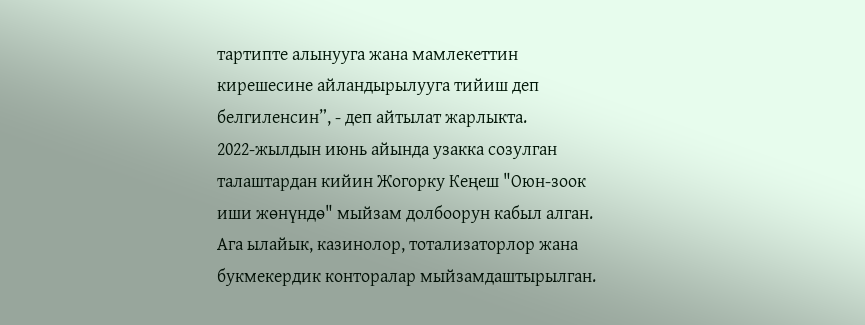тартипте алынууга жана мамлекеттин кирешесине айландырылууга тийиш деп белгиленсин”, - деп айтылат жарлыкта.
2022-жылдын июнь айында узакка созулган талаштардан кийин Жогорку Кеңеш "Оюн-зоок иши жөнүндө" мыйзам долбоорун кабыл алган. Ага ылайык, казинолор, тотализаторлор жана букмекердик конторалар мыйзамдаштырылган.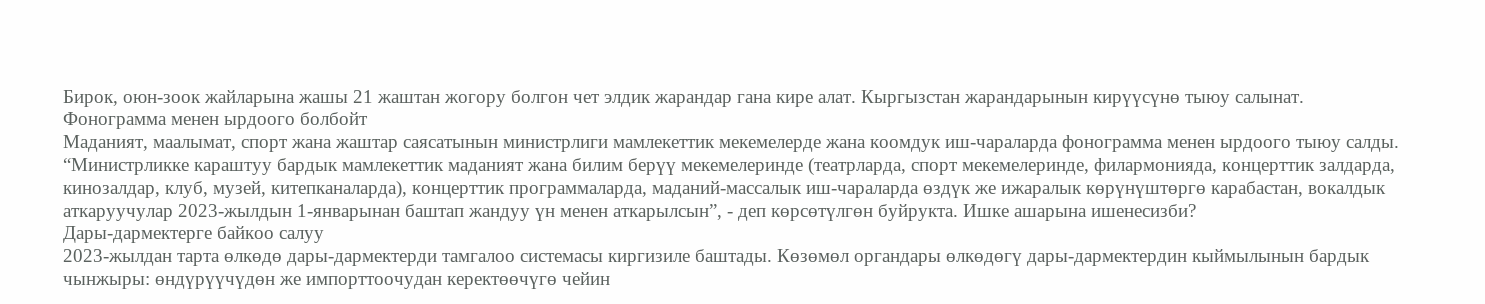Бирок, оюн-зоок жайларына жашы 21 жаштан жогору болгон чет элдик жарандар гана кире алат. Кыргызстан жарандарынын кирүүсүнө тыюу салынат.
Фонограмма менен ырдоого болбойт
Маданият, маалымат, спорт жана жаштар саясатынын министрлиги мамлекеттик мекемелерде жана коомдук иш-чараларда фонограмма менен ырдоого тыюу салды.
“Министрликке караштуу бардык мамлекеттик маданият жана билим берүү мекемелеринде (театрларда, спорт мекемелеринде, филармонияда, концерттик залдарда, кинозалдар, клуб, музей, китепканаларда), концерттик программаларда, маданий-массалык иш-чараларда өздүк же ижаралык көрүнүштөргө карабастан, вокалдык аткаруучулар 2023-жылдын 1-январынан баштап жандуу үн менен аткарылсын”, - деп көрсөтүлгөн буйрукта. Ишке ашарына ишенесизби?
Дары-дармектерге байкоо салуу
2023-жылдан тарта өлкөдө дары-дармектерди тамгалоо системасы киргизиле баштады. Көзөмөл органдары өлкөдөгү дары-дармектердин кыймылынын бардык чынжыры: өндүрүүчүдөн же импорттоочудан керектөөчүгө чейин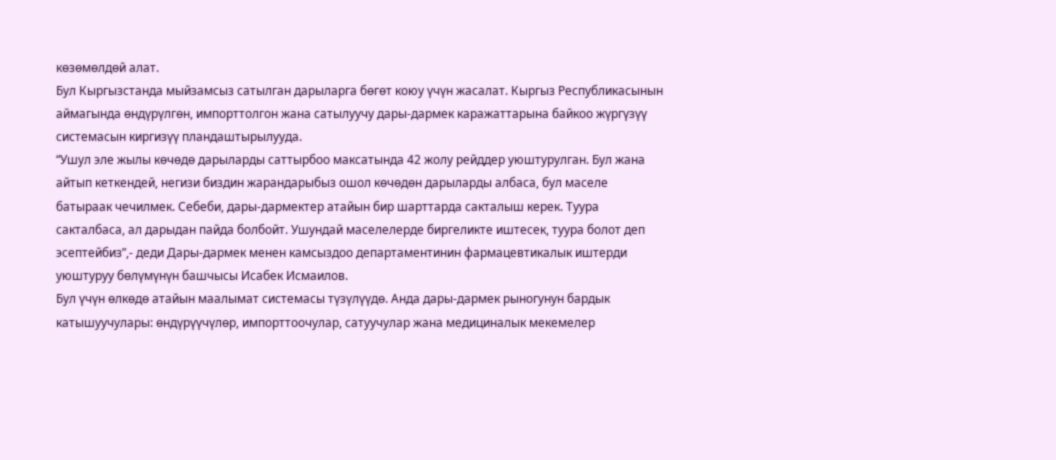көзөмөлдөй алат.
Бул Кыргызстанда мыйзамсыз сатылган дарыларга бөгөт коюу үчүн жасалат. Кыргыз Республикасынын аймагында өндүрүлгөн, импорттолгон жана сатылуучу дары-дармек каражаттарына байкоо жүргүзүү системасын киргизүү пландаштырылууда.
“Ушул эле жылы көчөдө дарыларды саттырбоо максатында 42 жолу рейддер уюштурулган. Бул жана айтып кеткендей, негизи биздин жарандарыбыз ошол көчөдөн дарыларды албаса, бул маселе батыраак чечилмек. Себеби, дары-дармектер атайын бир шарттарда сакталыш керек. Туура сакталбаса, ал дарыдан пайда болбойт. Ушундай маселелерде биргеликте иштесек, туура болот деп эсептейбиз”,- деди Дары-дармек менен камсыздоо департаментинин фармацевтикалык иштерди уюштуруу бөлүмүнүн башчысы Исабек Исмаилов.
Бул үчүн өлкөдө атайын маалымат системасы түзүлүүдө. Анда дары-дармек рыногунун бардык катышуучулары: өндүрүүчүлөр, импорттоочулар, сатуучулар жана медициналык мекемелер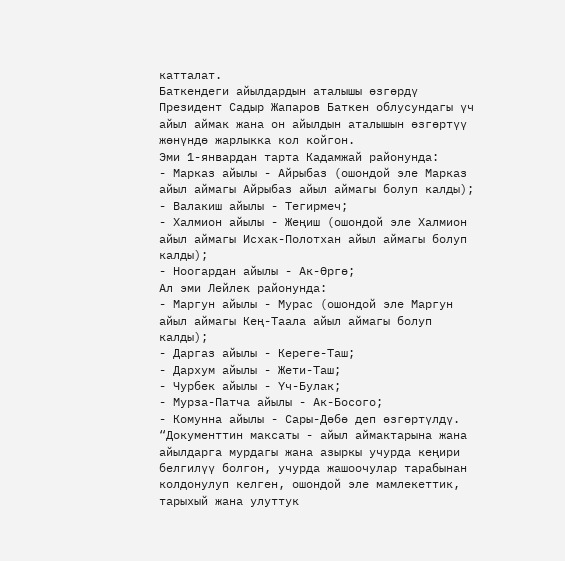катталат.
Баткендеги айылдардын аталышы өзгөрдү
Президент Садыр Жапаров Баткен облусундагы үч айыл аймак жана он айылдын аталышын өзгөртүү жөнүндө жарлыкка кол койгон.
Эми 1-январдан тарта Кадамжай районунда:
- Марказ айылы - Айрыбаз (ошондой эле Марказ айыл аймагы Айрыбаз айыл аймагы болуп калды);
- Валакиш айылы - Тегирмеч;
- Халмион айылы - Жеңиш (ошондой эле Халмион айыл аймагы Исхак-Полотхан айыл аймагы болуп калды);
- Ноогардан айылы - Ак-Өргө;
Ал эми Лейлек районунда:
- Маргун айылы - Мурас (ошондой эле Маргун айыл аймагы Кең-Таала айыл аймагы болуп калды);
- Даргаз айылы - Кереге-Таш;
- Дархум айылы - Жети-Таш;
- Чурбек айылы - Үч-Булак;
- Мурза-Патча айылы - Ак-Босого;
- Комунна айылы - Сары-Дөбө деп өзгөртүлдү.
“Документтин максаты - айыл аймактарына жана айылдарга мурдагы жана азыркы учурда кеңири белгилүү болгон, учурда жашоочулар тарабынан колдонулуп келген, ошондой эле мамлекеттик, тарыхый жана улуттук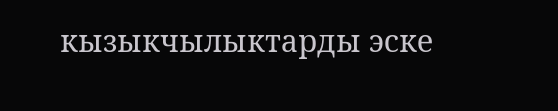кызыкчылыктарды эске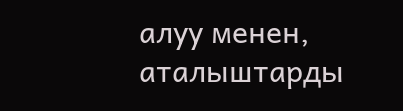алуу менен, аталыштарды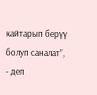кайтарып берүү болуп саналат”, - деп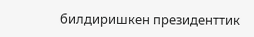билдиришкен президенттик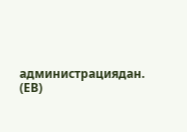администрациядан. (ЕВ)